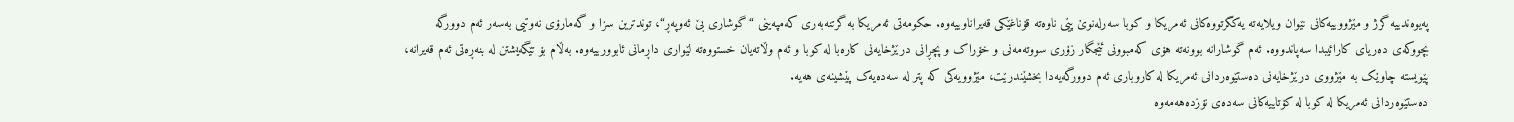پەیوەندییە گرژ و مێژووییەکانی نێوان ویلایەتە یەکگرتووەکانی ئەمریکا و کوبا سەرلەنوێ پێی ناوەتە قۆناغێکی قەیراناوییەوە. حکومەتی ئەمریکا بە گرتنەبەری کەمپەینی “گوشاری بێ ئەوپەڕ“، توندترین سزا و گەمارۆی نەوتیی بەسەر ئەم دوورگە بچووکەی دەریای کارائیبدا سەپاندووە. ئەم گوشارانە بوونەتە هۆی کەمبوونی ئێجگار زۆری سووتەمەنی و خۆراک و پچڕانی درێژخایەنی کارەبا لە کوبا و ئەم وڵاتەیان خستووەتە لێواری داڕمانی ئابوورییەوە. بەڵام بۆ تێگەیشتن لە بنەڕەتی ئەم قەیرانە، پێویستە چاوێک بە مێژووی درێژخایەنی دەستێوەردانی ئەمریکا لە کاروباری ئەم دوورگەیەدا بخشێندرێت، مێژوویەکی کە پتر لە سەدەیەک پێشینەی هەیە.
دەستێوەردانی ئەمریکا لە کوبا لە کۆتاییەکانی سەدەی نۆزدەهەمەوە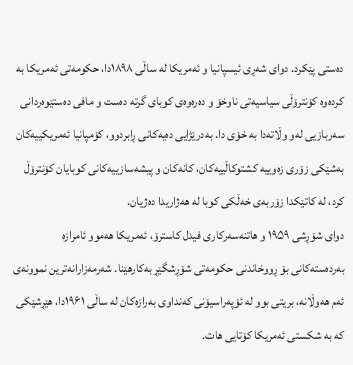دەستی پێکرد. دوای شەڕی ئیسپانیا و ئەمریکا لە ساڵی ۱۸۹۸دا، حکومەتی ئەمریکا بە کردەوە کۆنترۆڵی سیاسیەتی ناوخۆ و دەرەوەی کوبای گرتە دەست و مافی دەستێوەردانی سەربازیی لەو وڵاتەدا بە خۆی دا. بەدرێژایی دەیەکانی ڕابردوو، کۆمپانیا ئەمریکییەکان بەشێکی زۆری زەوییە کشتوکاڵییەکان، کانەکان و پیشەسازییەکانی کوبایان کۆنترۆڵ کرد، لە کاتێکدا زۆربەی خەڵکی کوبا لە هەژاریدا دەژیان.
دوای شۆڕشی ۱۹۵۹ و هاتنەسەرکاری فیدل کاسترۆ، ئەمریکا هەموو ئامرازە بەردەستەکانی بۆ ڕووخاندنی حکومەتی شۆڕشگێڕ بەکارھێنا. شەرمەزارانەترین نموونەی ئەم هەوڵانە، بریتی بوو لە ئۆپەراسیۆنی کەنداوی بەرازەکان لە ساڵی ۱۹۶۱دا، هێڕشێکی کە بە شکستی ئەمریکا کۆتایی هات.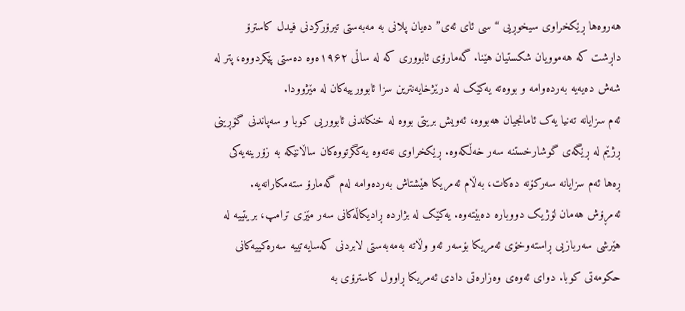هەروەها ڕێکخراوی سیخوڕیی “سی ئای ئەی” دەیان پلانی بە مەبەستی تیرۆرکردنی فیدل کاسترۆ داڕشت کە هەموویان شکستیان هێنا. گەمارۆی ئابووری کە لە ساڵی ۱۹۶۲ەوە دەستی پێکردووە، پتر لە شەش دەیەیە بەردەوامە و بووەتە یەکێک لە درێژخایەنترین سزا ئابوورییەکان لە مێژوودا.
ئەم سزایانە تەنیا یەک ئامانجیان هەبووە، ئەویش بریتی بووە لە خنکاندنی ئابووریی کوبا و سەپاندنی گۆڕینی ڕژێم لە ڕێگەی گوشارخستنە سەر خەڵکەوە. ڕێکخراوی نەتەوە یەکگرتووەکان ساڵانێکە بە زۆرینەیەکی ڕەها ئەم سزایانە سەرکۆنە دەکات، بەڵام ئەمریکا هێشتاش بەردەوامە لەم گەمارۆ ستەمکارانەیە.
ئەمڕۆش هەمان لۆژیک دووبارە دەبێتەوە. یەکێک لە بژاردە ڕادیکاڵەکانی سەر مێزی ترامپ، بریتییە لە هێرشی سەربازیی ڕاستەوخۆی ئەمریکا بۆسەر ئەو وڵاتە بەمەبەستی لابردنی کەسایەتییە سەرەکییەکانی حکومەتی کوبا. دوای ئەوەی وەزارەتی دادی ئەمریکا ڕاوول کاسترۆی بە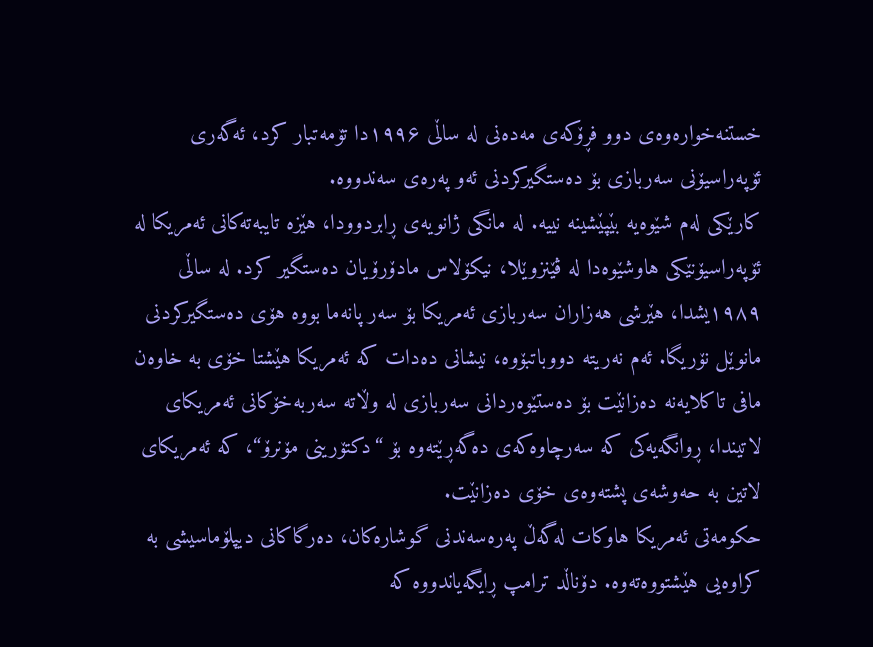خستنەخوارەوەی دوو فڕۆکەی مەدەنی لە ساڵی ۱۹۹۶دا تۆمەتبار کرد، ئەگەری ئۆپەراسیۆنی سەربازی بۆ دەستگیرکردنی ئەو پەرەی سەندووە.
کارێکی لەم شێوەیە بێپێشینە نییە. لە مانگی ژانویەی ڕابردوودا، هێزە تایبەتەکانی ئەمریکا لە ئۆپەراسیۆنێکی هاوشێوەدا لە ڤێنزوێلا، نیکۆلاس مادۆرۆیان دەستگیر کرد. لە ساڵی ۱۹۸۹یشدا، هێرشی هەزاران سەربازی ئەمریکا بۆ سەر پانەما بووە هۆی دەستگیرکردنی مانوێل نۆریگا. ئەم نەریتە دووباتبۆوە، نیشانی دەدات کە ئەمریکا هێشتا خۆی بە خاوەن مافی تاکلایەنە دەزانێت بۆ دەستێوەردانی سەربازی لە وڵاتە سەربەخۆکانی ئەمریکای لاتیندا، ڕوانگەیەکی کە سەرچاوەکەی دەگەڕێتەوە بۆ “دکتۆرینی مۆنرۆ“، کە ئەمریکای لاتین بە حەوشەی پشتەوەی خۆی دەزانێت.
حکومەتی ئەمریکا هاوکات لەگەڵ پەرەسەندنی گوشارەکان، دەرگاکانی دیپلۆماسیشی بە کراوەیی هێشتووەتەوە. دۆناڵد ترامپ ڕایگەیاندووە کە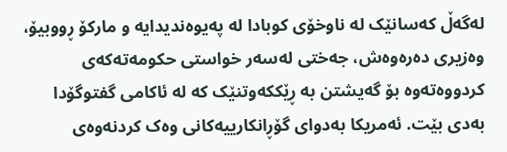لەگەڵ کەسانێک لە ناوخۆی کوبادا لە پەیوەندیدایە و مارکۆ ڕووبیۆ، وەزیری دەرەوەش، جەختی لەسەر خواستی حکومەتەکەی کردووەتەوە بۆ گەیشتن بە ڕێککەوتنێک کە لە ئاکامی گفتوگۆدا بەدی بێت. ئەمریکا بەدوای گۆڕانکارییەکانی وەک کردنەوەی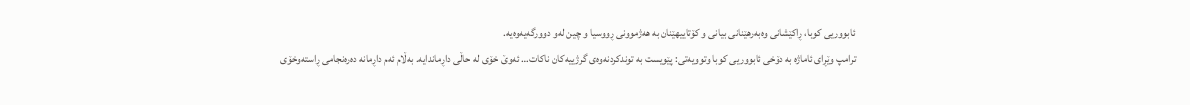ئابووریی کوبا، ڕاکێشانی وەبەرهێنانی بیانی و کۆتاییھێنان بە هەژموونی ڕووسیا و چین لەو دوورگەیەوەیە.
ترامپ وێڕای ئاماژە بە دۆخی ئابووریی کوبا وتوویەتی: پێویست بە توندکردنەوەی گرژییەکان ناکات… ئەوێ خۆی لە حاڵی داڕماندایە. بەڵام ئەم داڕمانە دەرەنجامی ڕاستەوخۆی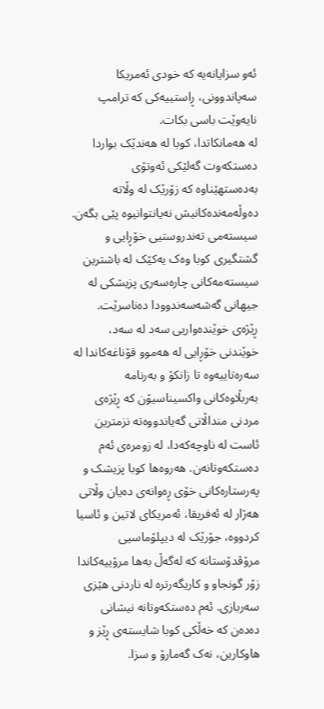ئەو سزایانەیە کە خودی ئەمریکا سەپاندوونی، ڕاستییەکی کە ترامپ نایەوێت باسی بکات.
لە هەمانکاتدا، کوبا لە هەندێک بواردا دەستکەوت گەلێکی ئەوتۆی بەدەستهێناوە کە زۆرێک لە وڵاتە دەوڵەمەندەکانیش نەیانتوانیوە پێی بگەن. سیستەمی تەندروستیی خۆڕایی و گشتگیری کوبا وەک یەکێک لە باشترین سیستەمەکانی چارەسەری پزیشکی لە جیهانی گەشەسەندوودا دەناسرێت. ڕێژەی خوێندەواریی سەد لە سەد، خوێندنی خۆڕایی لە هەموو قۆناغەکاندا لە سەرەتاییەوە تا زانکۆ و بەرنامە بەربڵاوەکانی واکسیناسیۆن کە ڕێژەی مردنی منداڵانی گەیاندووەتە نزمترین ئاست لە ناوچەکەدا، لە زومرەی ئەم دەستکەوتانەن. هەروەها کوبا پزیشک و پەرستارەکانی خۆی ڕەوانەی دەیان وڵاتی هەژار لە ئەفریقا، ئەمریکای لاتین و ئاسیا کردووە، جۆرێک لە دیپلۆماسیی مرۆڤدۆستانە کە لەگەڵ بەها مرۆییەکاندا زۆر گونجاو و کاریگەرترە لە ناردنی هێزی سەربازی. ئەم دەستکەوتانە نیشانی دەدەن کە خەڵکی کوبا شایستەی ڕێز و هاوکارین، نەک گەمارۆ و سزا.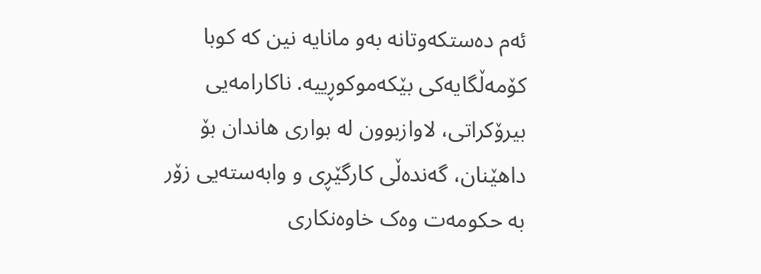ئەم دەستکەوتانە بەو مانایە نین کە کوبا کۆمەڵگایەکی بێکەموکوڕییە. ناکارامەیی بیرۆکراتی، لاوازبوون لە بواری هاندان بۆ داهێنان، گەندەڵی کارگێڕی و وابەستەیی زۆر بە حکومەت وەک خاوەنکاری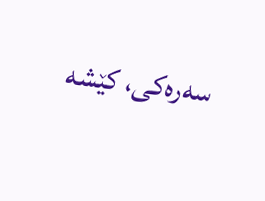سەرەکی، کێشە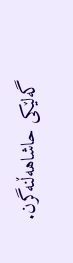گەلێکی حاشاهەڵنەگرن.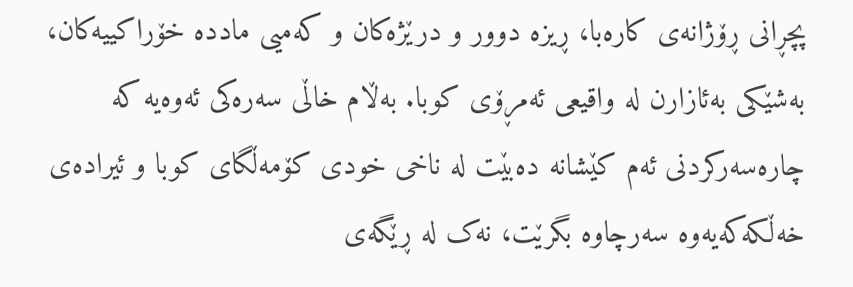پچڕانی ڕۆژانەی کارەبا، ڕیزە دوور و درێژەکان و کەمیی ماددە خۆراکییەکان، بەشێکی بەئازارن لە واقیعی ئەمڕۆی کوبا. بەڵام خاڵی سەرەکی ئەوەیە کە چارەسەرکردنی ئەم کێشانە دەبێت لە ناخی خودی کۆمەڵگای کوبا و ئیرادەی خەڵکەکەیەوە سەرچاوە بگرێت، نەک لە ڕێگەی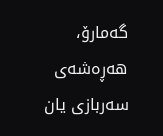گەمارۆ، هەڕەشەی سەربازی یان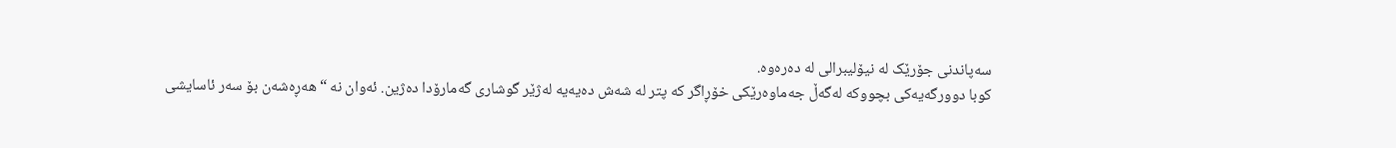سەپاندنی جۆرێک لە نیۆلیبرالی لە دەرەوە.
کوبا دوورگەیەکی بچووکە لەگەڵ جەماوەرێکی خۆڕاگر کە پتر لە شەش دەیەیە لەژێر گوشاری گەمارۆدا دەژین. ئەوان نە “هەڕەشەن بۆ سەر ئاسایشی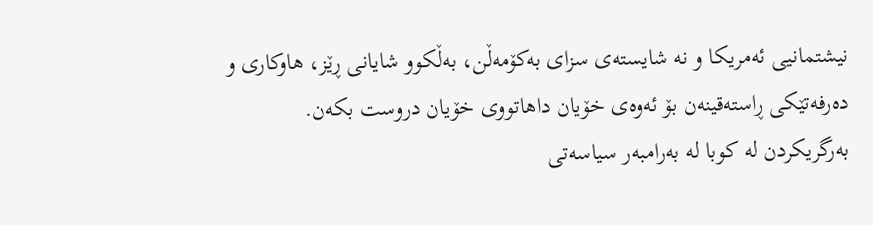نیشتمانیی ئەمریکا و نە شایستەی سزای بەکۆمەڵن، بەڵکوو شایانی ڕێز، هاوکاری و دەرفەتێکی ڕاستەقینەن بۆ ئەوەی خۆیان داهاتووی خۆیان دروست بکەن.
بەرگریکردن لە کوبا لە بەرامبەر سیاسەتی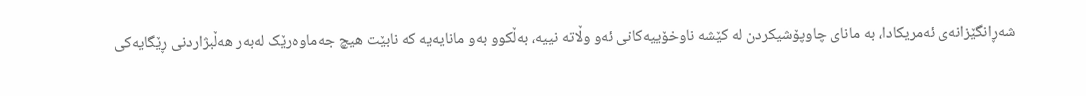شەڕانگێزانەی ئەمریکادا، بە مانای چاوپۆشیکردن لە کێشە ناوخۆییەکانی ئەو وڵاتە نییە، بەڵکوو بەو مانایەیە کە نابێت هیچ جەماوەرێک لەبەر هەڵبژاردنی ڕێگایەکی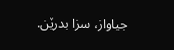جیاواز، سزا بدرێن.